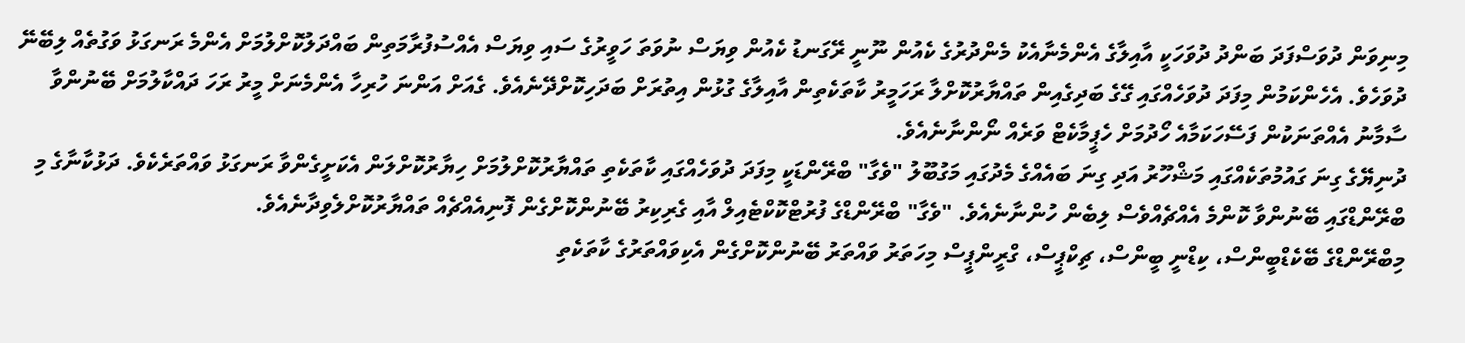މިނިވަން ދުވަސްފަދަ ބަންދު ދުވަހަކީ އާއިލާގެ އެންމެނާއެކު މެންދުރުގެ ކެއުން ނޫނީ ރޭގަނޑު ކެއުން ވިޔަސް ނުވަތަ ހަވީރުގެ ސައި ވިޔަސް އެއްސުފުރާމަތިން ބައްދަލުކޮށްލުމަށް އެންމެ ރަނގަޅު ވަގުތެއް ލިބޭނޭ ދުވަހެވެ. އެހެންކަމުން މިފަދަ ދުވަހެއްގައި ގޭގެ ބަދިގެއިން ތައްޔާރުކޮށްލާ ރަހަމީރު ކާތަކެތިން އާއިލާގެ ގުޅުން އިތުރަށް ބަދަހިކޮށްދޭނެއެވެ. ގެއަށް އަންނަ ހުރިހާ އެންމެނަށް މީރު ރަހަ ދައްކާލުމަށް ބޭނުންވާ ސާމާނު އެއްތަނަކުން ފަސޭހަކަމާއެ ހޯދުމަށް ހެޕީމާކެޓް ވަރެއް ނޯންނާނެއެވެ.
ދުނިޔޭގެ ގިނަ ގައުމުތަކެއްގައި މަޝްހޫރު އަދި ގިނަ ބައެއްގެ މެދުގައި މަގުބޫލު "ވެގާ" ބްރޭންޑަކީ މިފަދަ ދުވަހެއްގައި ކާތަކެތި ތައްޔާރުކޮށްލުމަށް ހިޔާރުކޮށްލަން އެކަށީގެންވާ ރަނގަޅު ވައްތަރެކެވެ. ދަޅުކާނާގެ މި ބްރޭންޑްގައި ބޭނުންވާ ކޮންމެ އެއްޗެއްވެސް ލިބެން ހުންނާނެއެވެ. "ވެގާ" ބްރޭންޑްގެ ފުރުޓްކޮކްޓެއިލް އާއި ގެރިކިރު ބޭނުންކޮށްގެން ފޮނިއެއްޗެއް ތައްޔާރުކޮށްލެވިދާނެއެވެ.
މިބްރޭންޑްގެ ބޭކެޑްބީންސް، ކިޑްނީ ބީންސް، ޗިކްޕީސް، ގްރީންޕީސް މިހަތަރު ވައްތަރު ބޭނުންކޮށްގެން އެކިވައްތަރުގެ ކާތަކެތި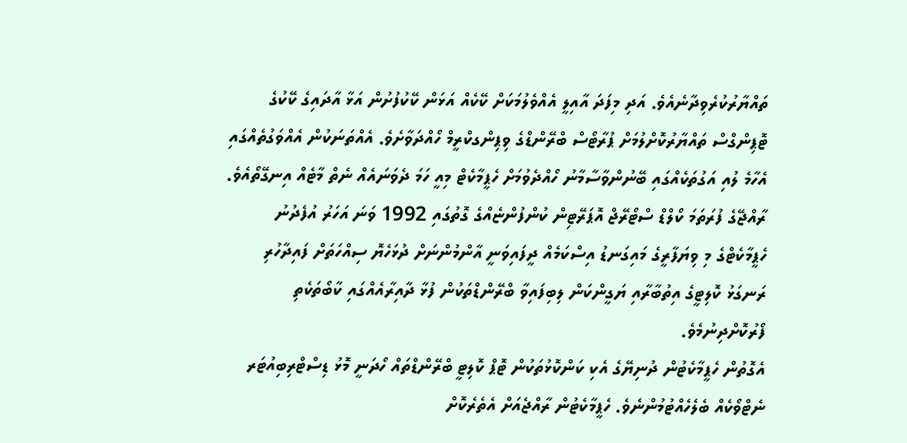ތައްޔާރުކުރެވިދާނެއެވެ. އަދި މިފަދަ އާއިލީ އެއްވެލުމަކަށް ކޭކެއް އަޅަން ކޭކުފުށުން އަޅާ އާދައިގެ ކޭކުގެ ޓޮޕިންގްސް ތައްޔާރުކޮށްލުމަށް ޕުރާޓޯސް ބްރޭންޑްގެ ވިޕިންގކްރީމް ހޯއްދަވާށެވެ. އެއްތަނަކުން އެއްވަގުތެއްގައި އެހާމެ ލުއި އަގުތަކެއްގައި ބޭނުންވާސާމާނު ހޯއްދެވުމަށް ހެޕީމާކެޓް މިއީ ހަމަ ދެވަނައެއް ނެތް މާޓެއް އިނގޭތޯއެވެ.
ރާއްޖޭގެ ފުރަތަމަ ކޯލްޑް ސްޓޯރޭޖް އޮޕަރޭޓިން ކުންފުންޏެއްގެ ގޮތުގައި 1992 ވަނަ އަހަރު އުފެދުނު ހެޕީމާކެޓްގެ މި ވިޔަފާރީގެ މައިގަނޑު އިސްކަމެއް ދީފައިވަނީ އާންމުންނަށް ދުޅަހެޔޮ ސިއްހަތަށް ފައިދާހުރި ރަނގަޅު ކޮލިޓީގެ އިތުބާރާއި ޔަގީންކަން ލިބިފައިވާ ބްރޭންޑްތަކުން ފުޅާ ދާއިރާއެއްގައި ކާބޯތަކެތި ފޯރުކޮށްދިނުމެވެ.
އެގޮތުން ހެޕީމާކެޓުން ދުނިޔޭގެ އެކި ކަންކޮޅުތަކުން ޓޮޕް ކޮލިޓީ ބްރޭންޑްތައް ހޯދަނީ މޮޅު ޑިސްޓްރިބިއުޓަރ ނެޓްވޯކެއް ބެލެހެއްޓުމުންނެވެ. ހެޕީމާކެޓުން ރާއްޖެއަށް އެތެރެކޮށް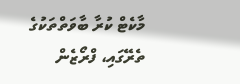މާކެޓް ކުރާ ބާވަތްތަކުގެ ތެރޭގައި، ފްރޯޒެން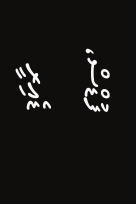ފުޑްސް، ޑެއިރީ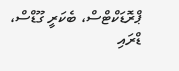ޕްރޮޑަކްޓްސް، ބެކަރީ ގޫޑްސް، ޑްރައި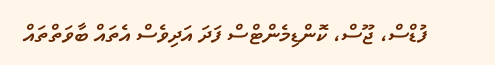ފުޑްސް، ޖޫސް، ކޮންޑިމެންޓްސް ފަދަ އަދިވެސް އެތައް ބާވަތްތައް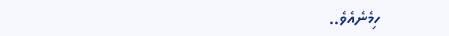ހިމެނެއެވެ..